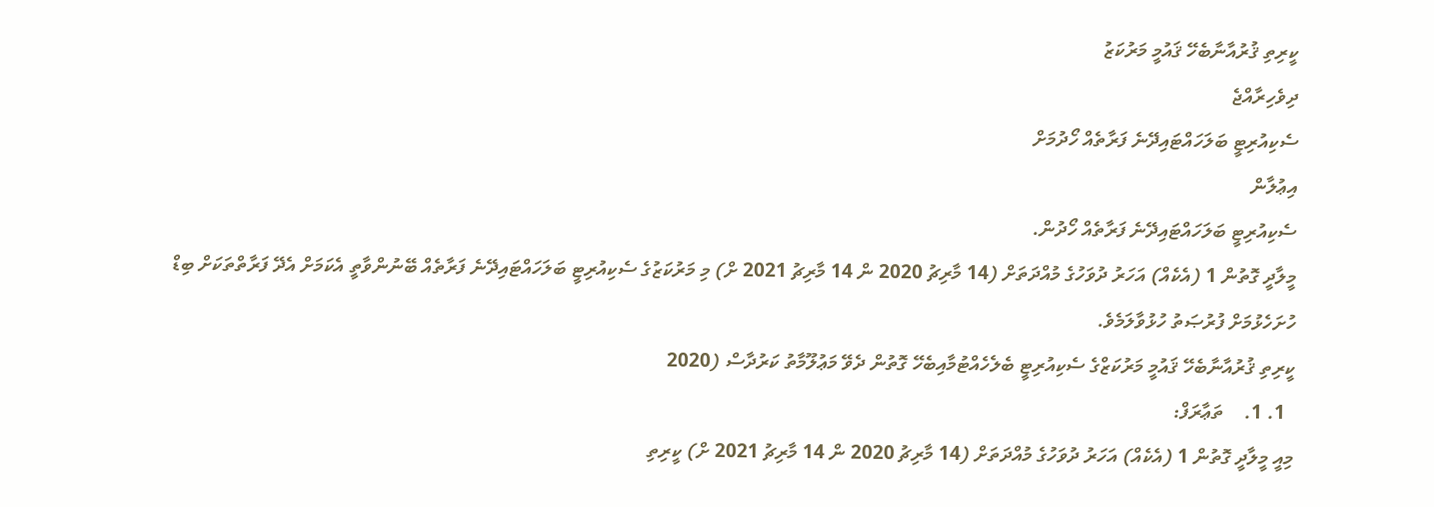ކީރިތި ޤުރުއާނާބެހޭ ޤައުމީ މަރުކަޒު
ދިވެހިރާއްޖެ
ސެކިއުރިޓީ ބަލަހައްޓައިދޭނެ ފަރާތެއް ހޯދުމަށް
އިޢުލާން
ސެކިއުރިޓީ ބަލަހައްޓައިދޭނެ ފަރާތެއް ހޯދުން.
މީލާދީ ގޮތުން 1 (އެކެއް) އަހަރު ދުވަހުގެ މުއްދަތަށް (14 މާރިޗު 2020 ން 14 މާރިޗު 2021 ށް) މި މަރުކަޒުގެ ސެކިއުރިޓީ ބަލަހައްޓައިދޭނެ ފަރާތެއް ބޭނުންވާތީ އެކަމަށް އެދޭ ފަރާތްތަކަށް ބިޑް ހުށަހެޅުމަށް ފުރުޞަތު ހުޅުވާލަމެވެ.
ކީރިތި ޤުރުއާނާބެހޭ ޤައުމީ މަރުކަޒްގެ ސެކިއުރިޓީ ބެލެހެއްޓުމާއިބެހޭ ގޮތުން ދެވޭ މަޢުލޫމާތު ކަރުދާސް (2020
  1. 1.    ތަޢާރަފް:
މިއީ މީލާދީ ގޮތުން 1 (އެކެއް) އަހަރު ދުވަހުގެ މުއްދަތަށް (14 މާރިޗު 2020 ން 14 މާރިޗު 2021 ށް) ކީރިތި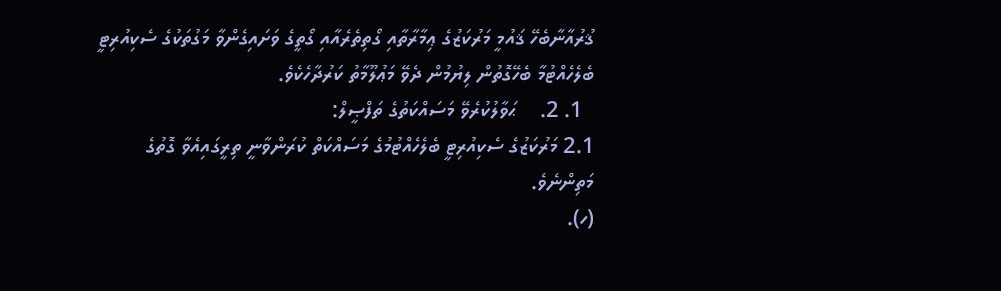ޤުރުއާނާބެހޭ ޤައުމީ މަރުކަޒުގެ ޢިމާރާތާއި ގޯތިތެރެއާއި ގޯތީގެ ވަށައިގެންވާ މަގުތަކުގެ ސެކިއުރިޓީ ބެލެހެއްޓުމާ ބެހޭގޮތުން ލިޔުމުން ދެވޭ މަޢުލޫމާތު ކަރުދާހެކެވެ.
  1. 2.    ޙަވާލުކުރެވޭ މަސައްކަތުގެ ތަފްޞީލް:
2.1 މަރުކަޒުގެ ސެކިއުރިޓީ ބެލެހެއްޓުމުގެ މަސައްކަތް ކުރަންވާނީ ތިރީގައިއެވާ ގޮތުގެ މަތިންނެވެ.
(ހ).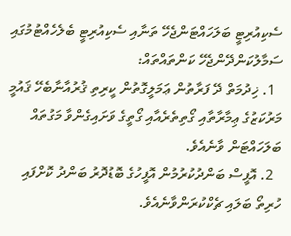ސެކިއުރިޓީ ބަލަހައްޓަންޖެހޭ ތަނާއި ސެކިއުރިޓީ ބެލެހެއްޓުމުގައި ސަމާލުކަންދޭންޖެހޭ ކަންތައްތައް:
  1. ޚިދުމަތް ދޭ ފަރާތުން ޢަމަލީގޮތުން ކީރިތި ޤުރުއާނާބެހޭ ޤައުމީ މަރުކަޒުގެ ޢިމާރާތާއި ގޯތިތެރެއާއި ގޯތީގެ ވަށައިގެންވާ މަގުތައް ބަލަހައްޓަން ވާނެއެވެ.
  2. އޮފީސް ބަންދުކުރުމުން އޮފީހުގެ ބޮޑުދޮރު ބަންދު ކޮށްފައި ހުރިތޯ ބަލައި ޗެކްކުރަންވާނެއެވެ.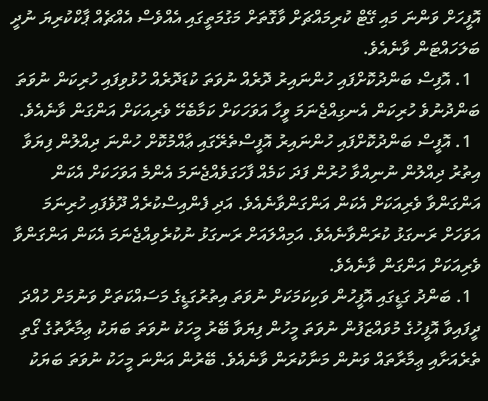އޮފީހަށް ވަންނަ މައި ގޭޓް ކުރިމައްޗަށް ވާގޮތަށް މަގުމަތީގައި އެއްވެސް އެއްޗެއް ޕާކްކުރިޔަ ނުދީ ބަލަހައްޓަން ވާނެއެވެ.
  1. އޮފިސް ބަންދުކޮށްފައި ހުންނައިރު ދޮރެއް ނުވަތަ ކުޑަދޮރެއް ހުޅުވިފައި ހުރިކަން ނުވަތަ ބަންދުނުވެ ހުރިކަން އެނގިއްޖެނަމަ ވީހާ އަވަހަކަށް ކަމާބެހޭ ވެރިއަކަށް އަންގަން ވާނެއެވެ.
  1. އޮފީސް ބަންދުކޮށްފައި ހުންނައިރު އޮފީސްތެރޭގައި ޢާއްމުކޮށް ހުންނަ ދިއްލުން ފިޔަވާ އިތުރު ދިއްލުން ނުނިއްވާ ހުރުން ފަދަ ކަމެއް ފާހަގަވެއްޖެނަމަ އެންމެ އަވަހަކަށް އެކަން އަންގަންވާ ވެރިއަކަށް އެކަން އަންގަންވާނެއެވެ. އަދި ފެންއިސްކުރެއް ދޫވެފައި ހުރިނަމަ އަވަހަށް ރަނގަޅު ކުރަންވާނެއެވެ. އަމިއްލައަށް ރަނގަޅު ނުކުރެވިއްޖެނަމަ އެކަން އަންގަންވާ ވެރިއަކަށް އަންގަން ވާނެއެވެ.
  1. ބަންދު ގަޑީގައި އޮފީހުން ވަކިކަމަކަށް ނުވަތަ އިތުރުގަޑީގެ މަސައްކަތަށް ވަނުމަށް ހުއްދަ ދީފައިވާ އޮފީހުގެ މުވައްޒަފުން ނުވަތަ މީހުން ފިޔަވާ ބޭރު މީހަކު ނުވަތަ ބަޔަކު ޢިމާރާތުގެ ގޯތި ތެރެއަށާއި ޢިމާރާތައް ވަނުން މަނާކުރަން ވާނެއެވެ. ބޭރުން އަންނަ މީހަކު ނުވަތަ ބަޔަކު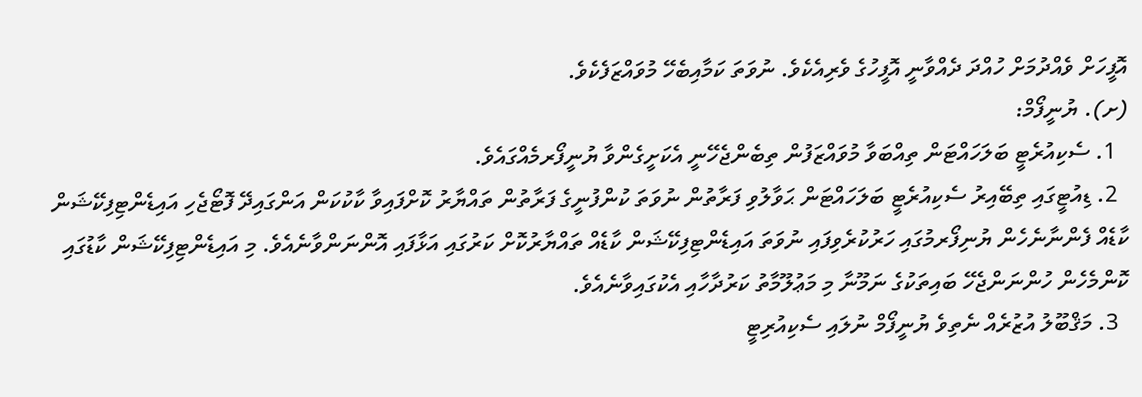އޮފީހަށް ވެއްދުމަށް ހުއްދަ ދެއްވާނީ އޮފީހުގެ ވެރިއެކެވެ. ނުވަތަ ކަމާއިބެހޭ މުވައްޒަފެކެވެ.
(ށ). ޔުނީފޯމް:
  1. ސެކިއުރެޓީ ބަލަހައްޓަން ތިއްބަވާ މުވައްޒަފުން ތިބެންޖެހޭނީ އެކަށީގެންވާ ޔުނީފޯރމެއްގައެވެ.
  2. ޑިއުޓީގައި ތިބޭއިރު ސެކިއުރެޓީ ބަލަހައްޓަން ޙަވާލުވި ފަރާތުން ނުވަތަ ކުންފުނީގެ ފަރާތުން ތައްޔާރު ކޮށްފައިވާ ކާކުކަން އަންގައިދޭ ފޮޓޯޖެހި އައިޑެންޓިފިކޭޝަން ކާޑެއް ފެންނާނެހެން ޔުނިފޯރމުގައި ހަރުކުރެވިފައި ނުވަތަ އައިޑެންޓިފިކޭޝަން ކާޑެއް ތައްޔާރުކޮށް ކަރުގައި އަޅާފައި އޮންނަންވާނެއެވެ. މި އައިޑެންޓިފިކޭޝަން ކާޑުގައި ކޮންމެހެން ހުންނަންޖެހޭ ބައިތަކުގެ ނަމޫނާ މި މަޢުލޫމާތު ކަރުދާހާއި އެކުގައިވާނެއެވެ.
  3. މަޤްބޫލު އުޒުރެއް ނެތިވެ ޔުނީފޯމް ނުލައި ސެކިއުރިޓީ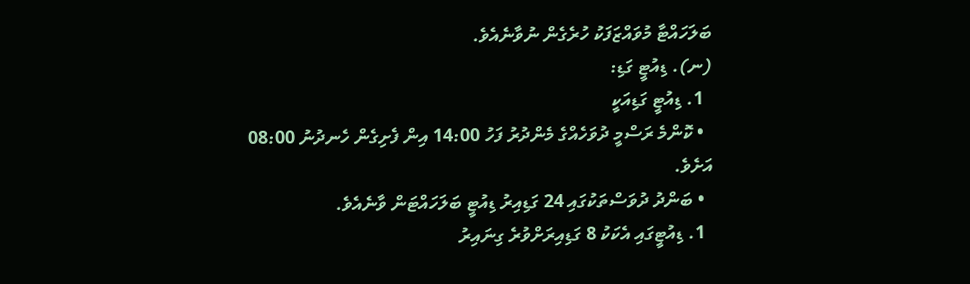ބަލަހައްޓާ މުވައްޒަފަކު ހުރެގެން ނުވާނެއެވެ.
(ނ). ޑިއުޓީ ގަޑި:
  1. ޑިއުޓީ ގަޑިއަކީ
  • ކޮންމެ ރަސްމީ ދުވަހެއްގެ މެންދުރު ފަހު 14:00 އިން ފެށިގެން ހެނދުނު 08:00 އަށެވެ.
  • ބަންދު ދުވަސްތަކުގައި 24 ގަޑިއިރު ޑިއުޓީ ބަލަހައްޓަން ވާނެއެވެ.
  1. ޑިއުޓީގައި އެކަކު 8 ގަޑިއިރަށްވުރެ ގިނައިރު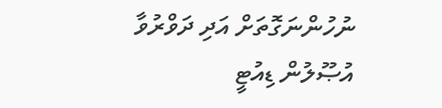ނުހުންނަގޮތަށް އަދި ދަވްރުވާ އުޞޫލުން ޑިއުޓީ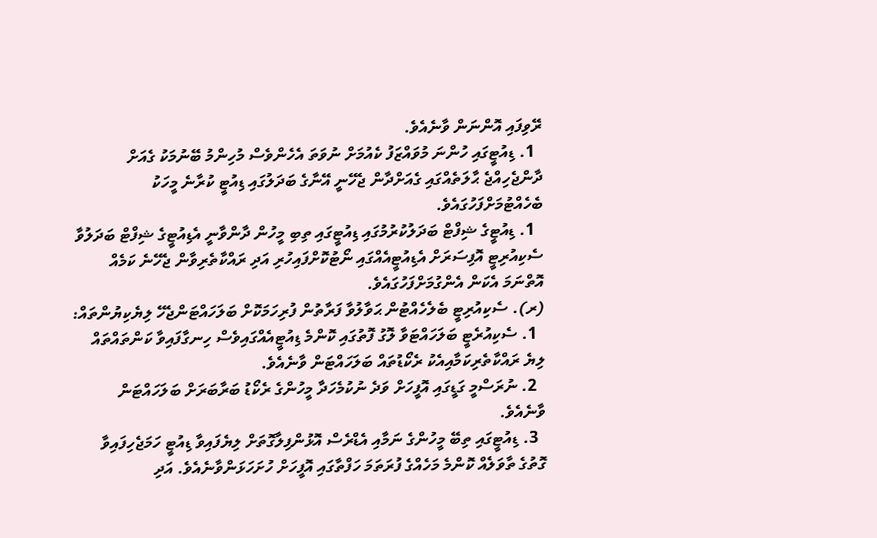ރޭވިފައި އޮންނަން ވާނެއެވެ.
  1. ޑިއުޓީގައި ހުންނަ މުވައްޒަފު ކެއުމަށް ނުވަތަ އެހެންވެސް މުހިންމު ބޭނުމަކު ގެއަށް ދާންޖެހިއްޖެ ޙާލަތެއްގައި ގެއަށްދާން ޖެހޭނީ އޭނާގެ ބަދަލުގައި ޑިއުޓީ ކުރާނެ މީހަކު ބެހެއްޓުމަށްފަހުގައެވެ.
  1. ޑިއުޓީގެ ޝިފްޓް ބަދަލުކުރުމުގައި ޑިއުޓީގައި ތިބި މީހުން ދާންވާނީ އެޑިއުޓީގެ ޝިފްޓް ބަދަލުވާ ސެކިއުރިޓީ އޮފިސަރަށް އެޑިއުޓީއެއްގައި ނޯޓުކޮށްފައިހުރި އަދި ރައްކާތެރިވާން ޖެހޭނެ ކަމެއް އޮތްނަމަ އެކަން އެންގުމަށްފަހުގައެވެ.
(ރ). ސެކިއުރިޓީ ބެލެހެއްޓުން ޙަވާލުވާ ފަރާތުން ފުރިހަމަކޮށް ބަލަހައްޓަންޖެހޭ ލިޔެކިޔުންތައް:
  1. ސެކިއުރެޓީ ބަލަހައްޓަވާ ލޮގު ފޮތުގައި ކޮންމެ ޑިއުޓީއެއްގައިވެސް ހިނގާފައިވާ ކަންތައްތައް ލިޔެ ރައްކާތެރިކަމާއިއެކު ރެކޯޑުތައް ބަލަހައްޓަން ވާނެއެވެ.
  2. ނުރަސްމީ ގަޑީގައި އޮފީހަށް ވަދެ ނުކުމެހަދާ މީހުންގެ ރެކޯޑު ބަރާބަރަށް ބަލަހައްޓަން ވާނެއެވެ.
  3. ޑިއުޓީގައި ތިބޭ މީހުންގެ ނަމާއި އެޑްރެސް އޮޅުންފިލާގޮތަށް ލިޔެފައިވާ ޑިއުޓީ ހަމަޖެހިފައިވާ ގޮތުގެ ތާވަލެއް ކޮންމެ މަހެއްގެ ފުރަތަމަ ހަފްތާގައި އޮފީހަށް ހުށަހަޅަންވާނެއެވެ. އަދި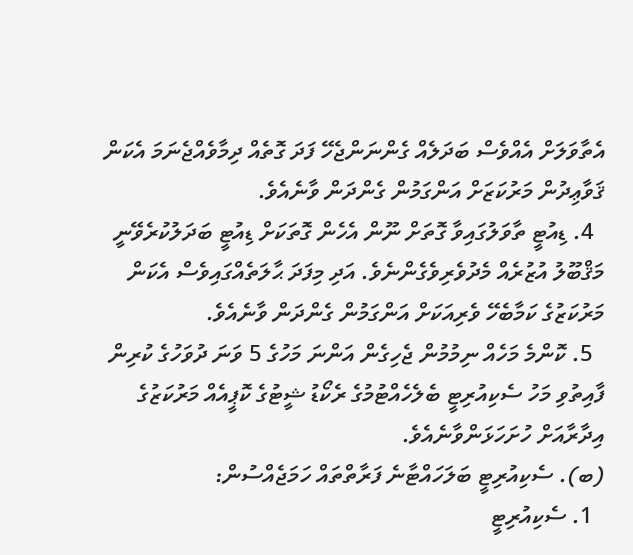އެތާވަލަށް އެއްވެސް ބަދަލެއް ގެންނަންޖެހޭ ފަދަ ގޮތެއް ދިމާވެއްޖެނަމަ އެކަން ޤަވާޢިދުން މަރުކަޒަށް އަންގަމުން ގެންދަން ވާނެއެވެ.
  4. ޑިއުޓީ ތާވަލުގައިވާ ގޮތަށް ނޫން އެހެން ގޮތަކަށް ޑިއުޓީ ބަދަލުކުރެވޭނީ މަޤްބޫލު އުޒުރެއް މެދުވެރިވެގެންނެވެ. އަދި މިފަދަ ޙާލަތެއްގައިވެސް އެކަން މަރުކަޒުގެ ކަމާބެހޭ ވެރިއަކަށް އަންގަމުން ގެންދަން ވާނެއެވެ.
  5. ކޮންމެ މަހެއް ނިމުމުން ޖެހިގެން އަންނަ މަހުގެ 5 ވަނަ ދުވަހުގެ ކުރިން ފާއިތުވި މަހު ސެކިއުރިޓީ ބެލެހެއްޓުމުގެ ރެކޯޑު ޝީޓުގެ ކޮޕީއެއް މަރުކަޒުގެ އިދާރާއަށް ހުށަހަޅަންވާނެއެވެ.
(ބ). ސެކިއުރިޓީ ބަލަހައްޓާނެ ފަރާތްތައް ހަމަޖެއްސުން:
  1. ސެކިއުރިޓީ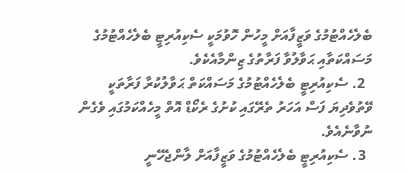ބެލެހެއްޓުމުގެ ވަޒީފާއަށް މީހުން ހޮވުމަކީ ސެކިއުރިޓީ ބެލެހެއްޓުމުގެ މަސައްކަތާއި ޙަވާލުވާ ފަރާތުގެ ޒިންމާއެކެވެ.
  2. ސެކިއުރިޓީ ބެލެހެއްޓުމުގެ މަސައްކަތް ޙަވާލުކުރާ ފަރާތަކީ ވޭތުވެދިޔަ ފަސް އަހަރު ތެރޭގައި ކުށުގެ ރެކޯޑް އޮތް މީހެއްކަމުގައި ވެގެން ނުވާނެއެވެ.
  3. ސެކިއުރިޓީ ބެލެހެއްޓުމުގެ ވަޒީފާއަށް ލާންޖެހޭނީ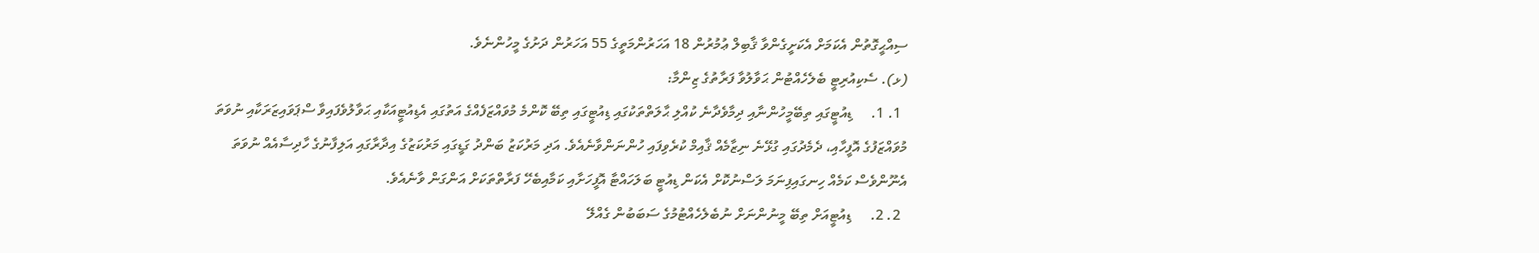ސިއްޙީގޮތުން އެކަމަށް އެކަށީގެންވާ ޤާބިލް ޢުމުރުން 18 އަހަރުންމަތީގެ 55 އަހަރުން ދަށުގެ މީހުންނެވެ.
(ޅ). ސެކިއުރިޓީ ބެލެހެއްޓުން ޙަވާލުވާ ފަރާތުގެ ޒިންމާ:
  1. 1.     ޑިއުޓީގައި ތިބޭމީހުންނާއި ދިމާވެދާނެ ކުއްލި ޙާލަތްތަކުގައި ޑިއުޓީގައި ތިބޭ ކޮންމެ މުވައްޒަފެއްގެ އަތުގައި އެޑިއުޓީއަކާއި ޙަވާލުވެފައިވާ ސްޕަވައިޒަރަކާއި ނުވަތަ މުވައްޒަފުގެ އޮފީހާއި، ދެމެދުގައި ގުޅޭނެ ނިޒާމެއް ޤާއިމް ކުރެވިފައި ހުންނަންވާނެއެވެ. އަދި މަރުކަޒު ބަންދު ގަޑީގައި މަރުކަޒުގެ އިދާރާގައި އަލިފާނުގެ ހާދިސާއެއް ނުވަތަ އެނޫންވެސް ކަމެއް ހިނގައިފިނަމަ ލަސްނުކޮށް އެކަން ޑިއުޓީ ބަލަހައްޓާ އޮފީހަށާއި ކަމާއިބެހޭ ފަރާތްތަކަށް އަންގަން ވާނެއެވެ.
  2. 2.     ޑިއުޓީއަށް ތިބޭ މީނުންނަށް ނުބެލެހެއްޓުމުގެ ސަބަބުން ގެއްލޭ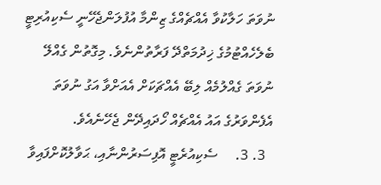ނުވަތަ ހަލާކުވާ އެއްޗެއްގެ ޒިންމާ އުފުލަންޖެހޭނީ ސެކިއުރިޓީ ބެލެހެއްޓުމުގެ ޚިދުމަތްދޭ ފަރާތުންނެވެ. މިގޮތުން ގެއްލޭ ނުވަތަ ގެއްލުމެއް ލިބޭ އެއްޗަކަށް އެއަށްވާ އަގު ނުވަތަ އެފެންވަރުގެ އައު އެއްޗެއް ހޯދައިދޭން ޖެހޭނެއެވެ.
  3. 3.     ސެކިއުރެޓީ އޮފިސަރުންނާއި، ޙަވާލުކޮށްފައިވާ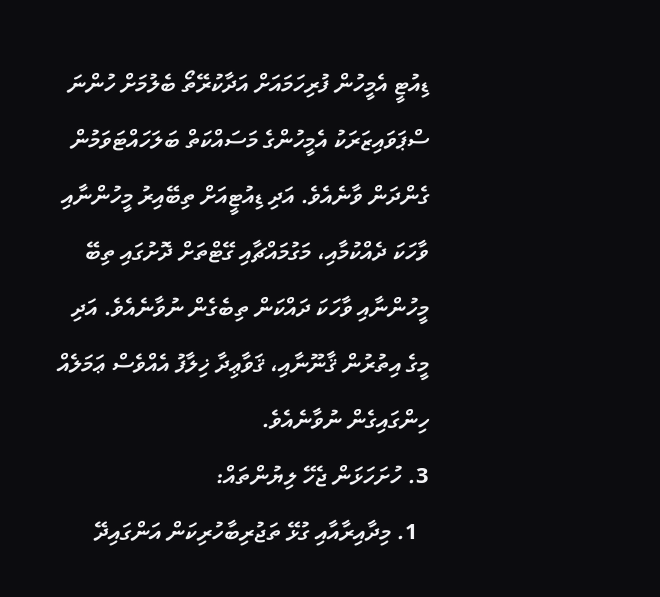ޑިއުޓީ އެމީހުން ފުރިހަމައަށް އަދާކުރޭތޯ ބެލުމަށް ހުންނަ ސްޕަވައިޒަރަކު އެމީހުންގެ މަސައްކަތް ބަލަހައްޓަވަމުން ގެންދަން ވާނެއެވެ. އަދި ޑިއުޓީއަށް ތިބޭއިރު މީހުންނާއި ވާހަކަ ދެއްކުމާއި، މަގުމައްޗާއި ގޭޓްތަށް ދޮށުގައި ތިބޭ މީހުންނާއި ވާހަކަ ދައްކަން ތިބެގެން ނުވާނެއެވެ. އަދި މީގެ އިތުރުން ޤާނޫނާއި، ޤަވާޢިދާ ޚިލާފު އެއްވެސް ޢަމަލެއް ހިންގައިގެން ނުވާނެއެވެ.
3. ހުށަހަޅަން ޖެހޭ ލިޔުންތައް:
  1. މިދާއިރާއާއި ގުޅޭ ތަޖުރިބާހުރިކަން އަންގައިދޭ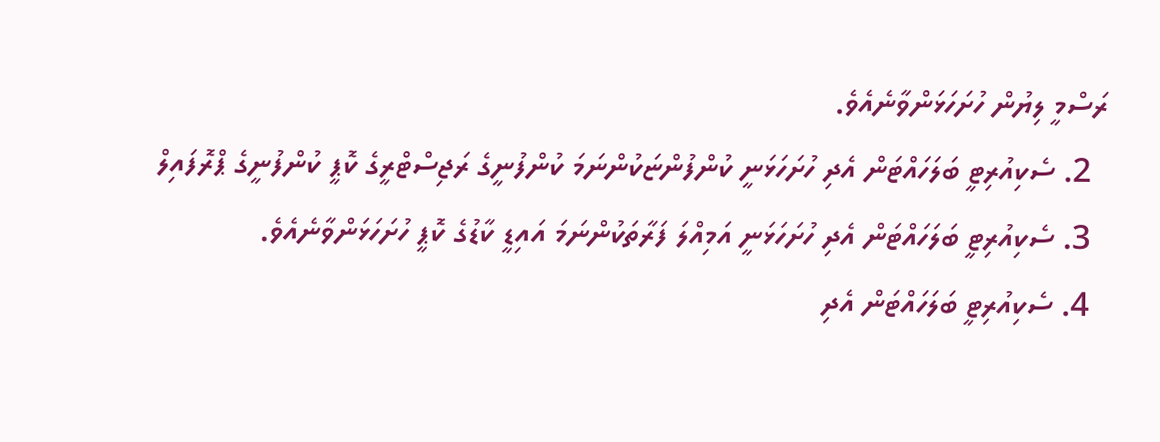ރަސްމީ ލިޔުން ހުށަހަޅަންވާނެއެވެ.
  2. ސެކިއުރިޓީ ބަލަހައްޓަން އެދި ހުށަހަޅަނީ ކުންފުންޏަކުންނަމަ ކުންފުނީގެ ރަޖިސްޓްރީގެ ކޮޕީ ކުންފުނީގެ ޕްރޮފައިލް
  3. ސެކިއުރިޓީ ބަލަހައްޓަން އެދި ހުށަހަޅަނީ އަމިއްލަ ފަރާތަކުންނަމަ އައިޑީ ކާޑުގެ ކޮޕީ ހުށަހަޅަންވާނެއެވެ.
  4. ސެކިއުރިޓީ ބަލަހައްޓަން އެދި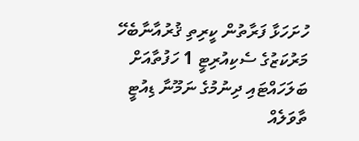ހުށަހަޅާ ފަރާތުން ކީރިތި ޤުރުއާނާބެހޭ މަރުކަޒުގެ ސެކިއުރިޓީ 1 ހަފުތާއަށް ބަލަހައްޓައި ދިނުމުގެ ނަމޫނާ ޑިއުޓީ ތާވަލެއް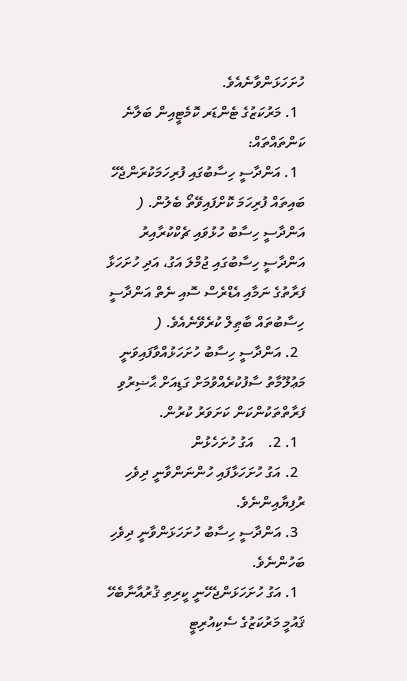ހުށަހަޅަންވާނެއެވެ.
  1. މަރުކަޒުގެ ޓެންޑަރ ކޮމެޓީއިން ބަލާނެ ކަންތައްތައް:
  1. އަންދާސީ ހިސާބުގައި ފުރިހަމަކުރަންޖެހޭ ބައިތައް ފުރިހަމަ ކޮށްފައިވޭތޯ ބެލުން. ( އަންދާސީ ހިސާބު ހުޅުވައި ޗެކްކުރާއިރު އަންދާސީ ހިސާބުގައި ޖުމްލަ އަގު، އަދި ހުށަހަޅާ ފަރާތުގެ ނަމާއި އެޑްރެސް ސޮއި ނެތް އަންދާސީ ހިސާބުތައް ބާޠިލް ކުރެވޭނެއެވެ. (
  2. އަންދާސީ ހިސާބު ހުށަހަޅުއްވާފައިވަނީ މަޢުލޫމާތު ސާފުކުރެއްވުމަށް ގަޑިއަށް ޙާޟިރުވި ފަރާތްތަކުންކަން ކަށަވަރު ކުރުން.
  1. 2.    އަގު ހުށަހެޅުން
  2. އަގު ހުށަހަޅާފައި ހުންނަންވާނީ ދިވެހި ރުފިޔާއިންނެވެ.
  3. އަންދާސީ ހިސާބު ހުށަހަޅަންވާނީ ދިވެހި ބަހުންނެވެ.
  1. އަގު ހުށަހަޅަންޖެހޭނީ ކީރިތި ޤުރުއާނާބެހޭ ޤައުމީ މަރުކަޒުގެ ސެކިއުރިޓީ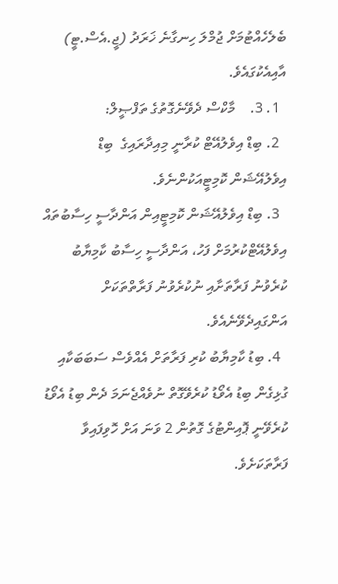ބެލެހެއްޓުމަށް ޖުމްލަ ހިނގާނެ ޚަރަދު (ޖީ.އެސް.ޓީ) އާއިއެކުގައެވެ.
  1. 3.    މާކްސް ދެވޭނެގޮތުގެ ތަފްޞީލް:
  2. ބިޑް އިވެލުއޭޓް ކުރާނީ މިއިދާރައިގެ  ބިޑް އިވެލުއޭޝަން ކޮމިޓީއަކުންނެވެ.
  3. ބިޑް އިވެލުއޭޝަން ކޮމިޓީއިން އަންދާސީ ހިސާބުތައް އިވެލުއޭޓްކުރުމަށް ފަހު، އަންދާސީ ހިސާބު ކާމިޔާބު ކުރެވުނު ފަރާތަށާއި ނުކުރެވުނު ފަރާތްތަކަށް އަންގައިދެވޭނެއެވެ.
  4. ބިޑު ކާމިޔާބު ކުރި ފަރާތަށް އެއްވެސް ސަބަބަކާއި ގުޅިގެން ބިޑު އެވޯޑު ކުރެވޭގޮތް ނުވެއްޖެނަމަ ދެން ބިޑު އެވޯޑު ކުރެވޭނީ ޕޮއިންޓުގެ ގޮތުން 2 ވަނަ އަށް ހޮވިފައިވާ ފަރާތަކަށެވެ.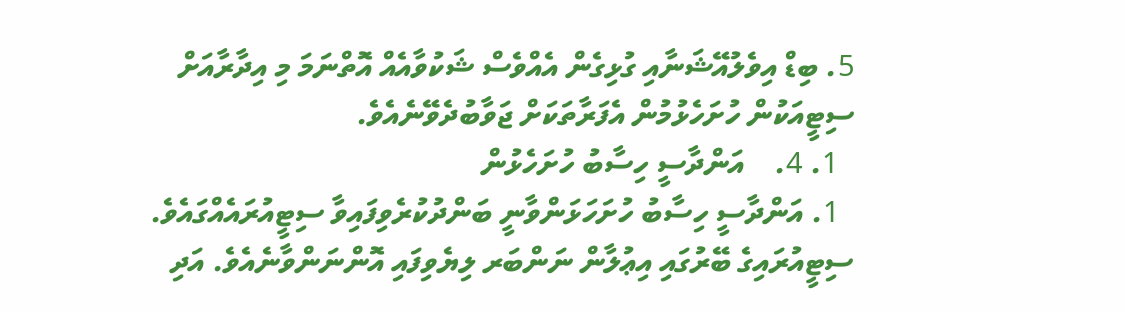5. ބިޑް އިވެލުއޭޝަނާއި ގުޅިގެން އެއްވެސް ޝަކުވާއެއް އޮތްނަމަ މި އިދާރާއަށް ސިޓީއަކުން ހުށަހެޅުމުން އެފަރާތަކަށް ޖަވާބުދެވޭނެއެވެ.
  1. 4.    އަންދާސީ ހިސާބު ހުށަހެޅުން
  1. އަންދާސީ ހިސާބު ހުށަހަޅަންވާނީ ބަންދުކުރެވިފައިވާ ސިޓީއުރައެއްގައެވެ. ސިޓީއުރައިގެ ބޭރުގައި އިޢުލާން ނަންބަރ ލިޔެވިފައި އޮންނަންވާނެއެވެ. އަދި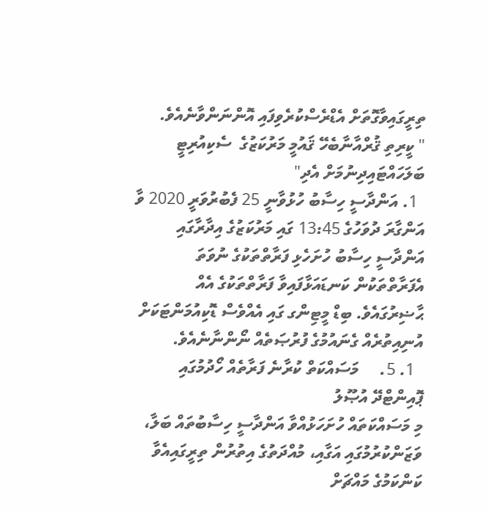ތިރީގައިވާގޮތަށް އެޑްރެސްކުރެވިފައި އޮންނަންވާނެއެވެ.
" ކީރިތި ޤުރްއާނާބެހޭ ޤައުމީ މަރުކަޒުގެ  ސެކިއުރިޓީ ބަލަހައްޓައިދިނުމަށް އެދި"
  1. އަންދާސީ ހިސާބު ހުޅުވާނީ 25 ފެބުރުވަރީ 2020 ވާ އަންގާރަ ދުވަހުގެ 13:45 ގައި މަރުކަޒުގެ އިދާރާގައި އަންދާސީ ހިސާބު ހުށަހެޅި ފަރާތްތަކުގެ ނުވަތަ އެފަރާތްތަކުން ކަނޑައަޅާފައިވާ ފަރާތްތަކުގެ އެއް ޙާޟިރުގައެވެ. ބިޑް މީޓިންގ ގައި އެއްވެސް ޑޮކިއުމަންޓަކަށް އުނިއިތުރެއް ގެނައުމުގެ ފުރުޞަތެއް ނޯންނާނެއެވެ.
  1. 5.     މަސައްކަތް ކުރާނެ ފަރާތެއް ހޯދުމުގައި ޕޮއިންޓްދޭ އުޞޫލު
މި މަސައްކަތައް ހުށަހަޅުއްވާ އަންދާސީ ހިސާބުތައް ބަލާ، ވަޒަންކުރުމުގައި އަގާއި، މުއްދަތުގެ އިތުރުން ތިރީގައިއެވާ ކަންކަމުގެ މައްޗަށް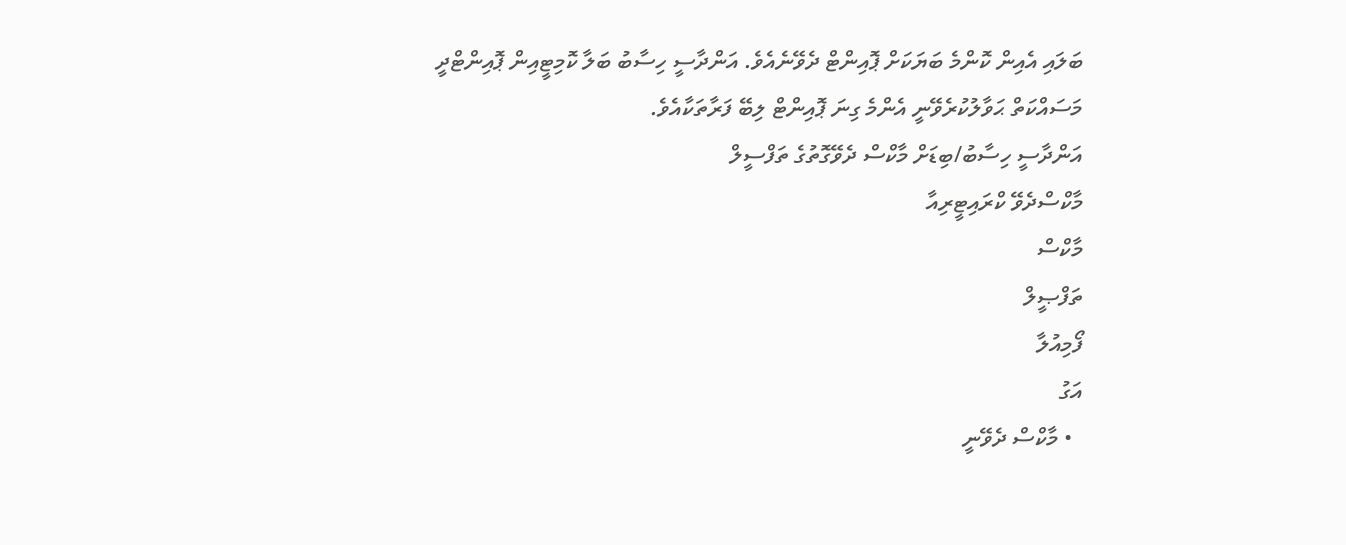ބަލައި އެއިން ކޮންމެ ބަޔަކަށް ޕޮއިންޓް ދެވޭނެއެވެ. އަންދާސީ ހިސާބު ބަލާ ކޮމިޓީއިން ޕޮއިންޓްދީ މަސައްކަތް ޙަވާލުކުރެވޭނީ އެންމެ ގިނަ ޕޮއިންޓް ލިބޭ ފަރާތަކާއެވެ.
އަންދާސީ ހިސާބު/ބިޑަށް މާކްސް ދެވޭގޮތުގެ ތަފްސީލް
މާކްސްދެވޭ ކްރައިޓީރިއާ
މާކްސް
ތަފްޞީލް
ފޯމިއުލާ
އަގު
  • މާކްސް ދެވޭނީ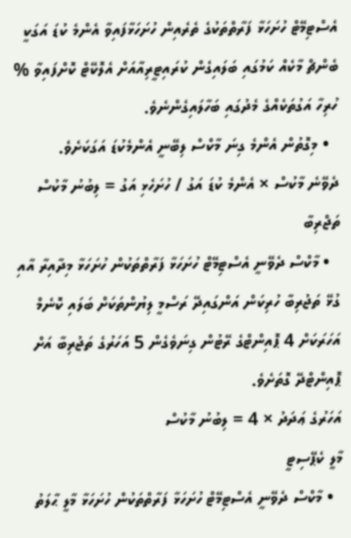އެސްޓިމޭޓް ހުށަހަޅާ ފަރާތްތަކުގެ ތެރެއިން ހުށަހަޅާފައިވާ އެންމެ ކުޑަ އަގަކީ ބެންޗް މާކެއް ކަމުގައި ބަލައިގެން ކުރައިޓީރިއާއަށް އެލޮކޭޓް ކޮށްފައިވާ % ހުރިހާ އަގުތަކެއްގެ މެދުގައި ބަހާލައިގެންނެވެ.
  • މިގޮތުން އެންމެ ގިނަ މާކްސް ލިބޭނީ އެންމެކުޑަ އަގަކަށެވެ.
ދެވޭނެ މާކުސް × އެންމެ ކުޑަ އަގު / ހުށަހެޅި އަގު = ލިބުނު މާކުސް
ތަޖްރިބާ
  • މާކްސް ދެވޭނީ އެސްޓިމޭޓް ހުށަހަޅާ ފަރާތްތަކުން ހުށަހަޅާ މިދާއިރާ އާއި ގުޅޭ ތަޖުރިބާ ހުރިކަން އަންގައިދޭ ރަސްމީ ލިޔުންތަކަށް ބަލައި ކޮނެމް އަހަރަކަށް 4 ޕޮއިންޓްގެ ރޭޓުން ގިނަވެގެން 5 އަހަރުގެ ތަޖުރިބާ އަށް ޕޮއިންޓްދޭ ގޮތަށެވެ.
އަހަރުގެ ޢަދަދު × 4 = ލިބުނު މާކުސް
މާލީ ކެޕޭސިޓީ
  • މާކްސް ދެވޭނީ އެސްޓިމޭޓް ހުށަހަޅާ ފަރާތްތަކުން ހުށަހަޅާ މާލީ ޙާލަތު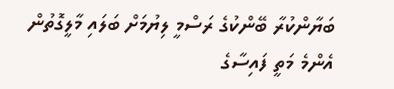ބަޔާންކުރާ ބޭންކުގެ ރަސްމީ ލިޔުމަށް ބަލައި މާލީގޮތުން އެންމެ މަތީ ފައިސާގެ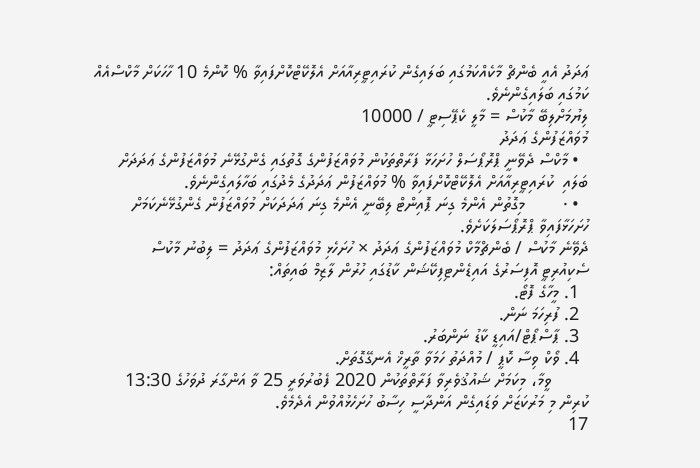ޢަދަދު އެއީ ބެންޗް މާކެއްކަމުގައި ބަލައިގެން ކުރައިޓީރިއާއަށް އެލޮކޭޓްކޮށްފައިވާ % ކޮންމެ 10 ހާހަކަށް މާކްސްއެއް ކަމުގައި ބަލައިގެންނެވެ.
ލިޔުމަށްލިބޭ މާކުސް = މާލީ ކެޕޭސިޓީ / 10000
މުވައްޒަފުންގެ ޢަދަދު
  • މާކްސް ދެވޭނީ ޕްރޮޕޯސަލް ހުށަހަޅާ ފަރާތްތަކުން މުވައްޒަފުންގެ ގޮތުގައި ގެންގުޅޭނެ މުވައްޒަފުންގެ ޢަދަދަށް ބަލައި  ކުރައިޓީރިއާއަށް އެލޮކޭޓްކޮށްފައިވާ % މުވައްޒަފުން ޢަދަދުގެ މެދުގައި ބަހާލައިގެންނެވެ.
  • ·        މިގޮތުން އެންމެ ގިނަ ޕޮއިންޓް ލިބޭނީ އެންމެ ގިނަ ޢަދަދަކަށް މުވައްޒަފުން ގެންގުޅޭނެކަމަށް ހުށަހަޅާފައިވާ ޕްރޮޕޯސަލަކަށެވެ.
ދެވޭނެ މާކުސް / ބެންޗްމާކް މުވައްޒަފުންގެ ޢަދަދު × ހުށަހެޅި މުވައްޒަފުންގެ ޢަދަދު = ލިބުނު މާކުސް
ސެކިއުރިޓީ އޮފިސަރުގެ އައިޑެންޓިފިކޭޝަން ކާޑުގައި ހުރުން ލާޒިމް ބައިތައް:
  1. މީހާގެ ފޮޓޯ.
  2. ފުރިހަމަ ނަން.
  3. ޕާސްޕޯޓް/އައިޑީ ކާޑު ނަންބަރު.
  4. ވޯކް ވިސާ ކޮޕީ / މުއްދަތު ހަމަވާ ތާރީޚް އެނގޭގޮތަށް.
        ވީމާ، މިކަމަށް ޝައުޤުވެރިވާ ފަރާތްތަކުން 2020 ފެބުރުވަރީ 25 ވާ އަންގާރަ ދުވަހުގެ 13:30 ކުރިން މި މަރުކަޒަށް ވަޑައިގެން އަންދާސީ ހިސާބު ހުށަހެޅުއްވުން އެދެމެވެ.
17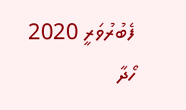ފެބުރުވަރީ 2020
ހޯދާ